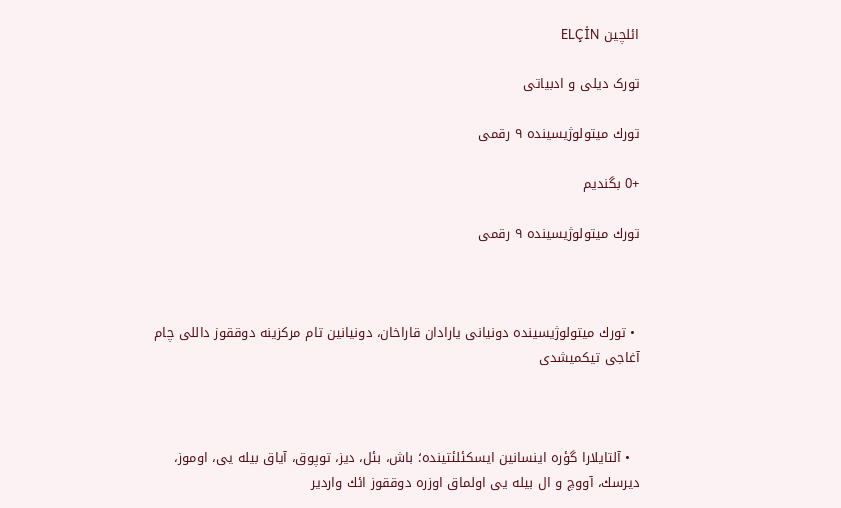ائلچین ELÇİN

تورک دیلی و ادبیاتی

تورك میتولوژیسینده ۹ رقمی

+0 بگندیم

تورك میتولوژیسینده ۹ رقمی



 • تورك میتولوژیسینده دونیانی یارادان قاراخان، دونیانین تام مركزینه دوققوز داللی چام آغاجی تیكمیشدی



  • آلتایلارا گؤره اینسانین ایسكئلئتینده؛ باش، بئل، دیز، توپوق، آیاق بیله یی، اوموز، دیرسك، آووچ و ال بیله یی اولماق اوزره دوققوز ائك واردیر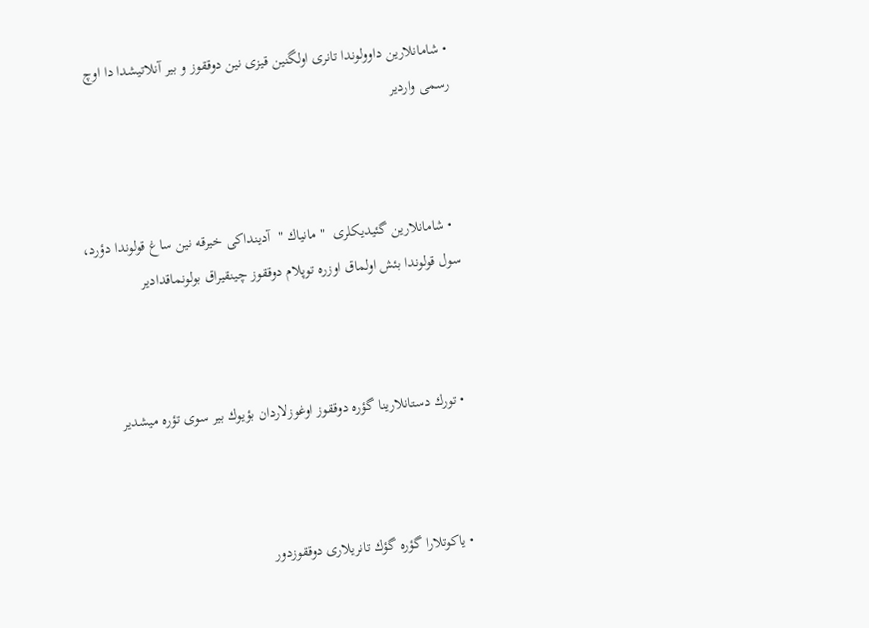• شامانلارین داوولوندا تانری اولگنین قیزی نین دوققوز و بیر آنلاتیشدا دا اوچ رسمی واردیر



  • شامانلارین گئیدیكلری  " مانیاك "  آدینداكی خیرقه نین ساغ قولوندا دؤرد، سول قولوندا بئش اولماق اوزره توپلام دوققوز چینقیراق بولونماقدادیر



  • تورك دستانلارینا گؤره دوققوز اوغوزلاردان بؤیوك بیر سوی تؤره میشدیر



  • یاكوتلارا گؤره گؤك تانریلاری دوققوزدور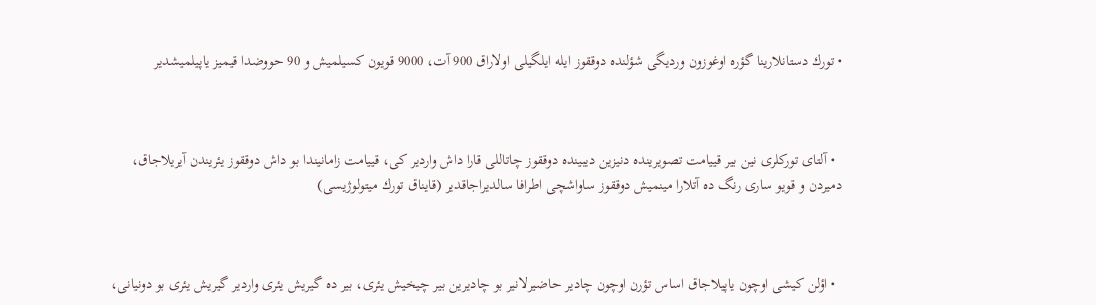• تورك دستانلارینا گؤره اوغوزون وردیگی شؤلنده دوققوز ایله ایلگیلی اولاراق 900 آت، 9000 قویون كسیلمیش و 90 حووضدا قیمیز یاپیلمیشدیر



  • آلتای توركلری نین بیر قییامت تصویرینده دنیزین دیبینده دوققوز چاتاللی قارا داش واردیر كی، قییامت زامانیندا بو داش دوققوز یئریندن آیریلاجاق، دمیردن و قویو ساری رنگ ده آتلارا مینمیش دوققوز ساواشچی اطرافا سالدیراجاقدیر (قایناق تورك میتولوژیسی)



  • اؤلن كیشی اوچون یاپیلاجاق اساس تؤرن اوچون چادیر حاضیرلانیر بو چادیرین بیر چیخیش یئری، بیر ده گیریش یئری واردیر گیریش یئری بو دونیانی،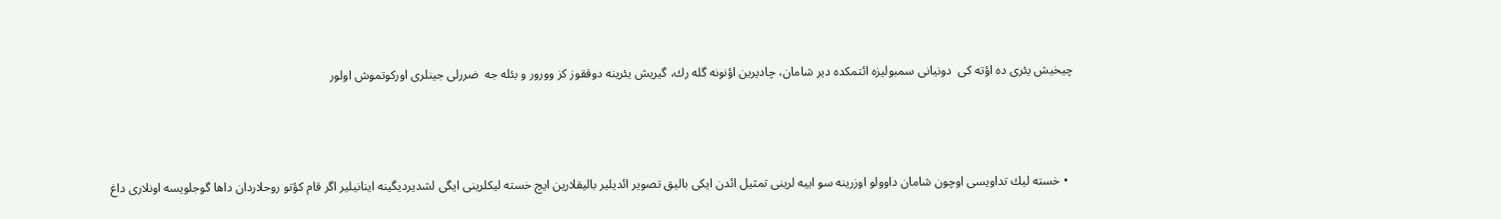چیخیش یئری ده اؤته كی  دونیانی سمبولیزه ائتمكده دیر شامان، چادیرین اؤنونه گله رك، گیریش یئرینه دوققوز كز وورور و بئله جه  ضررلی جینلری اوركوتموش اولور



  • خسته لیك تداویسی اوچون شامان داوولو اوزرینه سو اییه لرینی تمثیل ائدن ایكی بالیق تصویر ائدیلیر بالیقلارین ایچ خسته لیكلرینی ایگی لشدیردیگینه اینانیلیر اگر قام كؤتو روحلاردان داها گوجلویسه اونلاری داغ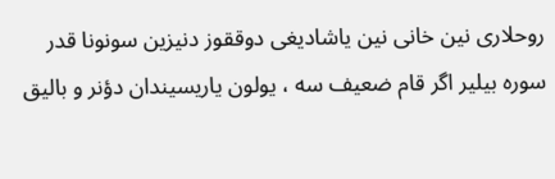روحلاری نین خانی نین یاشادیغی دوققوز دنیزین سونونا قدر سوره بیلیر اگر قام ضعیف سه ، یولون یاریسیندان دؤنر و بالیق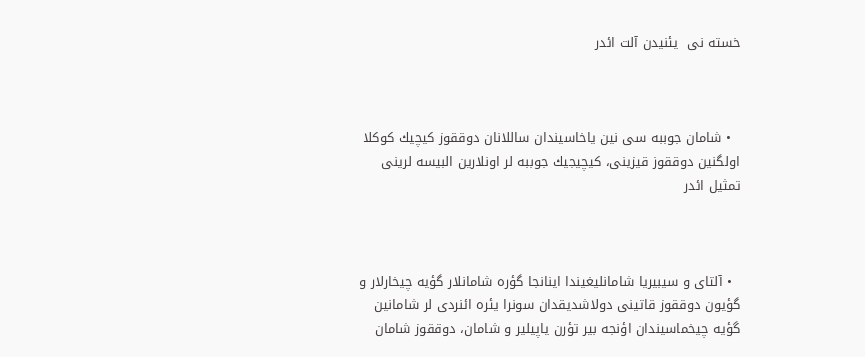خسته نی  یئنیدن آلت ائدر



  • شامان جوببه سی نین یاخاسیندان ساللانان دوققوز كیچیك كوكلا اولگنین دوققوز قیزینی، كیچیجیك جوببه لر اونلارین البیسه لرینی تمثیل ائدر



  • آلتای و سیبیریا شامانلیغیندا اینانجا گؤره شامانلار گؤیه چیخارلار و گؤیون دوققوز قاتینی دولاشدیقدان سونرا یئره ائنردی لر شامانین گؤیه چیخماسیندان اؤنجه بیر تؤرن یاپیلیر و شامان، دوققوز شامان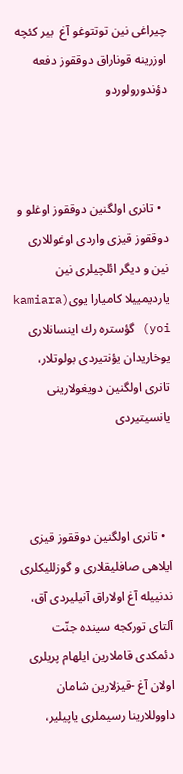چیراغی نین توتتوغو آغ  بیر كئچه اوزرینه قوناراق دوققوز دفعه دؤندورولوردو



  • تانری اولگنین دوققوز اوغلو و دوققوز قیزی واردی اوغوللاری نین و دیگر ائلچیلری نین یاردیمییلا كامیارا یوی(kamiara yoi) گؤستره رك اینسانلاری یوخاریدان یؤنتیردی بولوتلار، تانری اولگنین دویغولارینی یانسیتیردی



  • تانری اولگنین دوققوز قیزی ایلاهی صافلیقلاری و گوزللیكلری ندنییله آغ اولاراق آنیلیردی آق، آلتای توركجه سینده جنّت دئمكدی قاملارین ایلهام پریلری اولان آغ -قیزلارین شامان داووللارینا رسیملری یاپیلیر،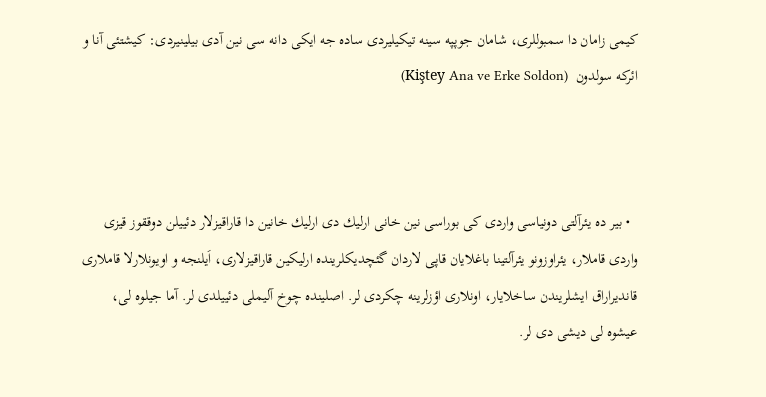كیمی زامان دا سمبوللری، شامان جوپپه سینه تیكیلیردی ساده جه ایكی دانه سی نین آدی بیلینیردی: كیشتئی آنا و ائركه سولدون  (Kiştey Ana ve Erke Soldon)



  • بیر ده یئرآلتی دونیاسی واردی كی بوراسی نین خانی ارلیك دی ارلیك خانین دا قاراقیزلار دئییلن دوققوز قیزی واردی قاملار، یئراوزونو یئرآلتینا باغلایان قاپی لاردان گئچدیكلرینده ارلیكین قاراقیزلاری، اَیلنجه و اویونلارلا قاملاری قاندیراراق ایشلریندن ساخلایار، اونلاری اؤزلرینه چكردی لر. اصلینده چوخ آلیملی دئییلدی لر. آما جیلوه لی، عیشوه لی دیشی دی لر.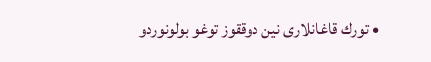• تورك قاغانلاری نین دوققوز توغو بولونوردو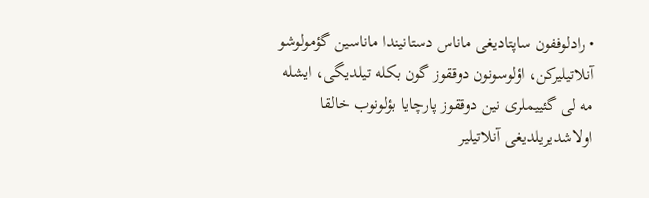• رادلوففون ساپتادیغی ماناس دستانیندا ماناسین گؤمولوشو آنلاتیلیركن، اؤلوسونون دوققوز گون بكله تیلدیگی، ایشله مه لی گئییملری نین دوققوز پارچایا بؤلونوب خالقا اولاشدیریلدیغی آنلاتیلیر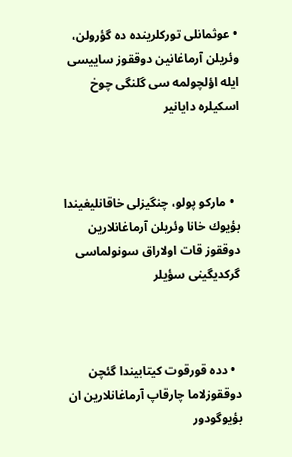• عوثمانلی توركلرینده ده گؤرولن، وئریلن آرماغانین دوققوز ساییسی ایله اؤلچولمه سی گلنگی چوخ اسكیلره دایانیر



  • ماركو پولو، چنگیزلی خاقانلیغیندا بؤیوك خانا وئریلن آرماغانلارین دوققوز قات اولاراق سونولماسی گركدیگینی سؤیلر



  • دده قورقوت كیتابیندا گئچن دوققوزلاما چارقاپ آرماغانلارین ان بؤیوگودور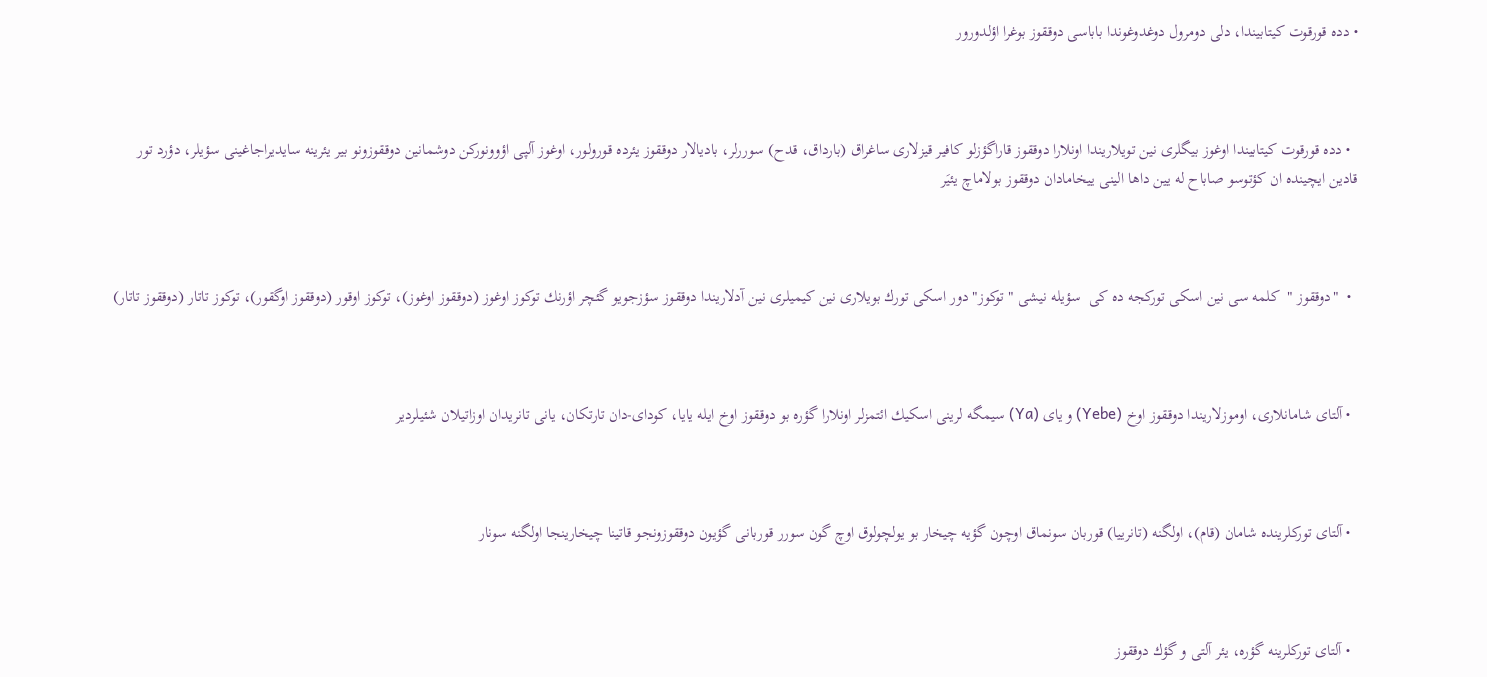• دده قورقوت كیتابیندا، دلی دومرول دوغدوغوندا باباسی دوققوز بوغرا اؤلدورور



  • دده قورقوت كیتابیندا اوغوز بیگلری نین تویلاریندا اونلارا دوققوز قاراگؤزلو كافیر قیزلاری ساغراق (بارداق، قدح) سوررلر، بادیالار دوققوز یئرده قورولور، اوغوز آلپی اؤوونوركن دوشمانین دوققوزونو بیر یئرینه سایدیراجاغینی سؤیلر، دؤرد تور قادین ایچینده ان كؤتوسو صاباح له یین داها الینی ییخامادان دوققوز بولاماچ یئیَر



  •  "دوققوز "  كلمه سی نین اسكی توركجه ده كی  سؤیله نیشی "توكوز" دور اسكی تورك بویلاری نین كیمیلری نین آدلاریندا دوققوز سؤزجویو گئچر اؤرنك توكوز اوغوز (دوققوز اوغوز)، توكوز اوقور (دوققوز اوگقور)، توكوز تاتار (دوققوز تاتار)



  • آلتای شامانلاری، اوموزلاریندا دوققوز اوخ (Yebe) و یای (Ya) سیمگه لرینی اسكیك ائتمزلر اونلارا گؤره بو دوققوز اوخ ایله یایا، كودای-دان تارتكان، یانی تانریدان اوزاتیلان شئیلردیر



  • آلتای توركلرینده شامان (قام)، اولگنه (تانرییا) قوربان سونماق اوچون گؤیه چیخار بو یولچولوق اوچ گون سورر قوربانی گؤیون دوققوزونجو قاتینا چیخارینجا اولگنه سونار



  • آلتای توركلرینه گؤره، یئر آلتی و گؤك دوققوز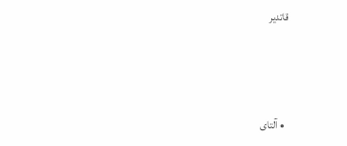قاتدیر



  • آلتای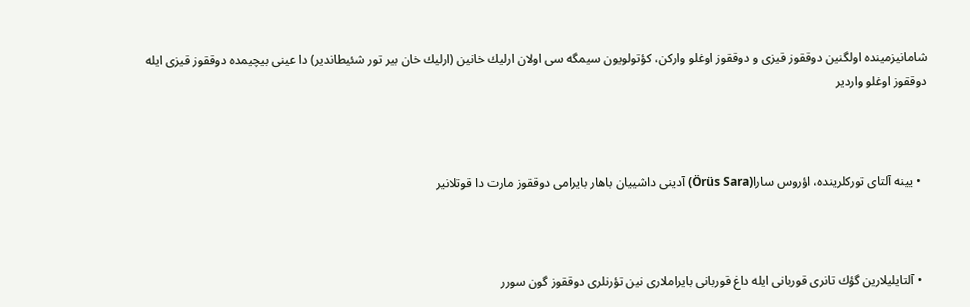شامانیزمینده اولگنین دوققوز قیزی و دوققوز اوغلو واركن، كؤتولویون سیمگه سی اولان ارلیك خانین (ارلیك خان بیر تور شئیطاندیر) دا عینی بیچیمده دوققوز قیزی ایله دوققوز اوغلو واردیر



  • یینه آلتای توركلرینده، اؤروس سارا(Örüs Sara) آدینی داشییان باهار بایرامی دوققوز مارت دا قوتلانیر



  • آلتایلیلارین گؤك تانری قوربانی ایله داغ قوربانی بایراملاری نین تؤرنلری دوققوز گون سورر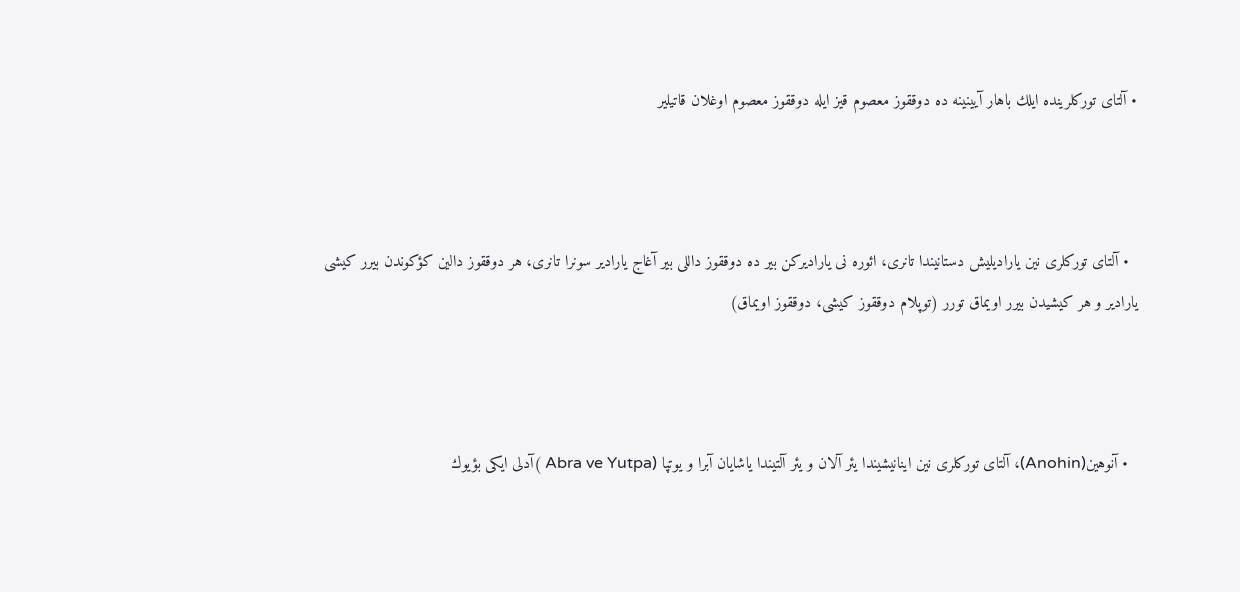• آلتای توركلرینده ایلك باهار آیینینه ده دوققوز معصوم قیز ایله دوققوز معصوم اوغلان قاتیلیر



  • آلتای توركلری نین یارادیلیش دستانیندا تانری، ائوره نی یارادیركن بیر ده دوققوز داللی بیر آغاج یارادیر سونرا تانری، هر دوققوز دالین كؤكوندن بیرر كیشی یارادیر و هر كیشیدن بیرر اویماق تورر (توپلام دوققوز كیشی، دوققوز اویماق)



  • آنوهین(Anohin)، آلتای توركلری نین اینانیشیندا یئر آلان و یئر آلتیندا یاشایان آبرا و یوتپا (Abra ve Yutpa )آدلی ایكی بؤیوك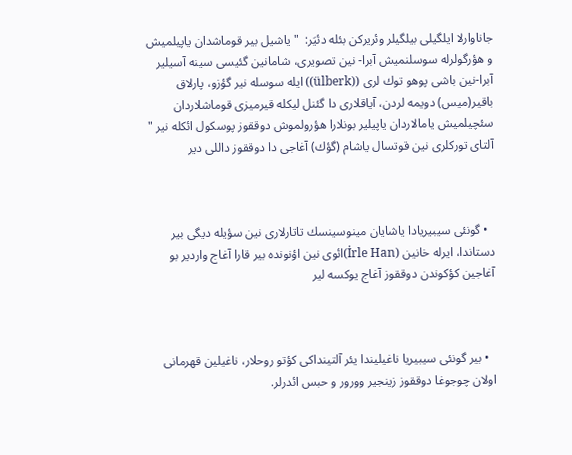جاناوارلا ایلگیلی بیلگیلر وئریركن بئله دئیَر:  " یاشیل بیر قوماشدان یاپیلمیش و هؤرگولرله سوسلنمیش آبرا- نین تصویری، شامانین گئیسی سینه آسیلیر آبرا-نین باشی پوهو توك لری ((ülberk)) ایله سوسله نیر گؤزو، پارلاق باقیر(میس) دویمه لردن، آیاقلاری دا گئنل لیكله قیرمیزی قوماشلاردان سئچیلمیش یامالاردان یاپیلیر بونلارا هؤرولموش دوققوز پوسكول ائكله نیر "  آلتای توركلری نین قوتسال یاشام (گؤك) آغاجی دا دوققوز داللی دیر



  • گونئی سیبیریادا یاشایان مینوسینسك تاتارلاری نین سؤیله دیگی بیر دستاندا، ایرله خانین (İrle Han)ائوی نین اؤنونده بیر قارا آغاج واردیر بو آغاجین كؤكوندن دوققوز آغاج یوكسه لیر



  • بیر گونئی سیبیریا ناغیلیندا یئر آلتینداكی كؤتو روحلار، ناغیلین قهرمانی  اولان چوجوغا دوققوز زینجیر وورور و حبس ائدرلر.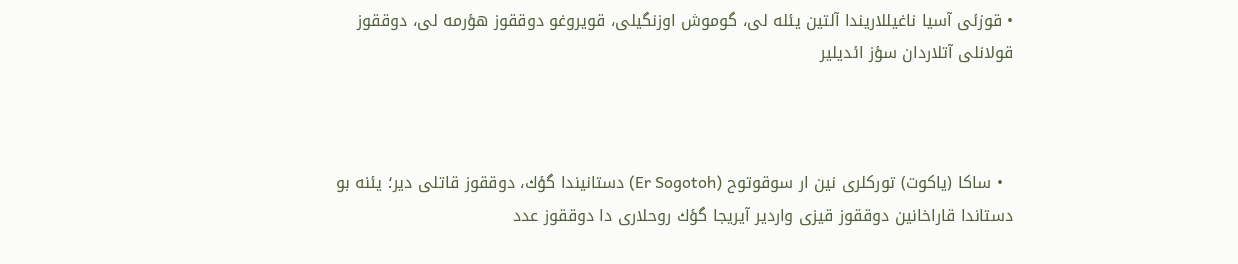• قوزئی آسیا ناغیللاریندا آلتین یئله لی، گوموش اوزنگیلی، قویروغو دوققوز هؤرمه لی، دوققوز قولانلی آتلاردان سؤز ائدیلیر



  • ساكا (یاكوت) توركلری نین ار سوقوتوح (Er Sogotoh) دستانیندا گؤك، دوققوز قاتلی دیر؛ یئنه بو دستاندا قاراخانین دوققوز قیزی واردیر آیریجا گؤك روحلاری دا دوققوز عدد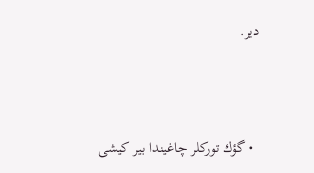دیر.



  • گؤك توركلر چاغیندا بیر كیشی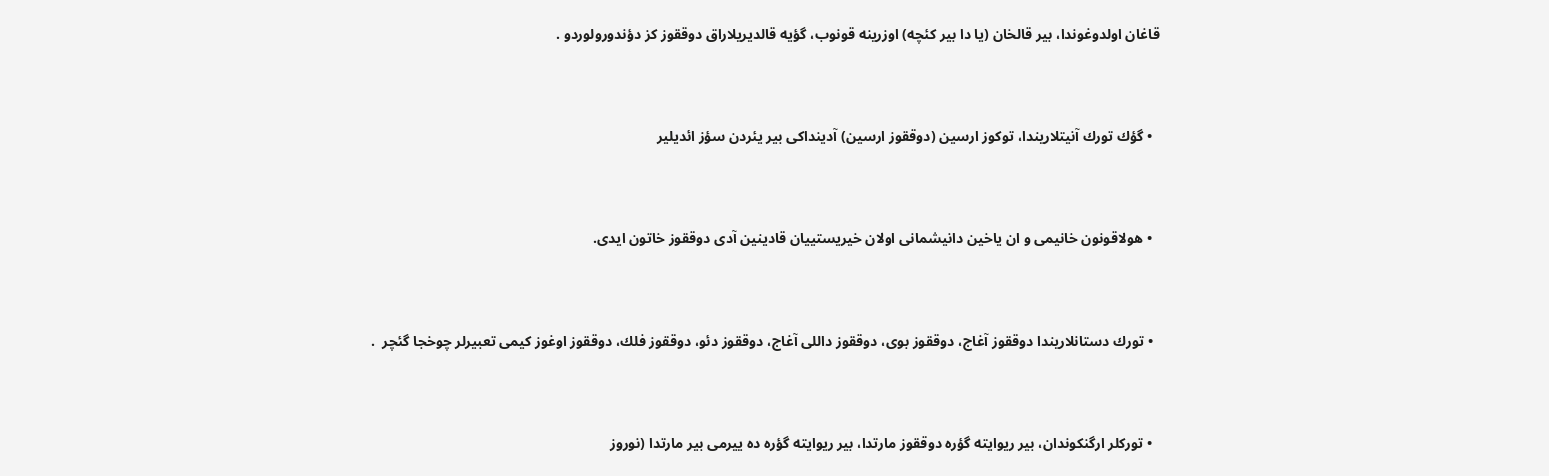قاغان اولدوغوندا، بیر قالخان (یا دا بیر كئچه) اوزرینه قونوب، گؤیه قالدیریلاراق دوققوز كز دؤندورولوردو .



  • گؤك تورك آنیتلاریندا، توكوز ارسین (دوققوز ارسین) آدینداكی بیر یئردن سؤز ائدیلیر



  • هولاقونون خانیمی و ان یاخین دانیشمانی اولان خیریستییان قادینین آدی دوققوز خاتون ایدی.



  • تورك دستانلاریندا دوققوز آغاج، دوققوز بوی، دوققوز داللی آغاج، دوققوز دئو، دوققوز فلك، دوققوز اوغوز كیمی تعبیرلر چوخجا گئچر  .



  • توركلر ارگنكوندان، بیر ریوایته گؤره دوققوز مارتدا، بیر ریوایته گؤره ده ییرمی بیر مارتدا (نوروز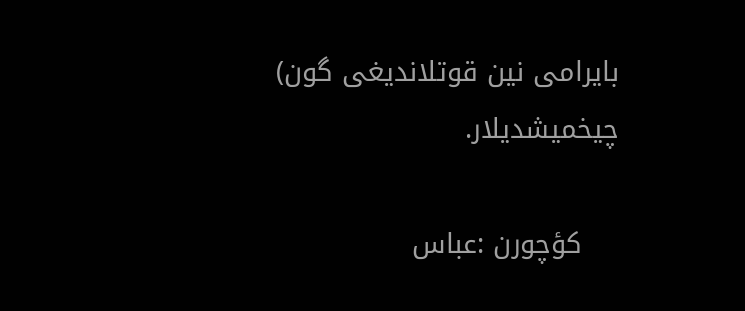بایرامی نین قوتلاندیغی گون) چیخمیشدیلار.

    كؤچورن :عباس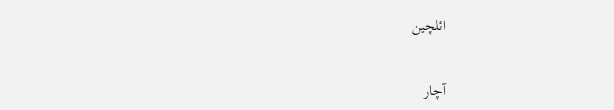ائلچین


آچار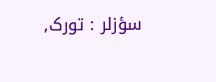سؤزلر : تورک,